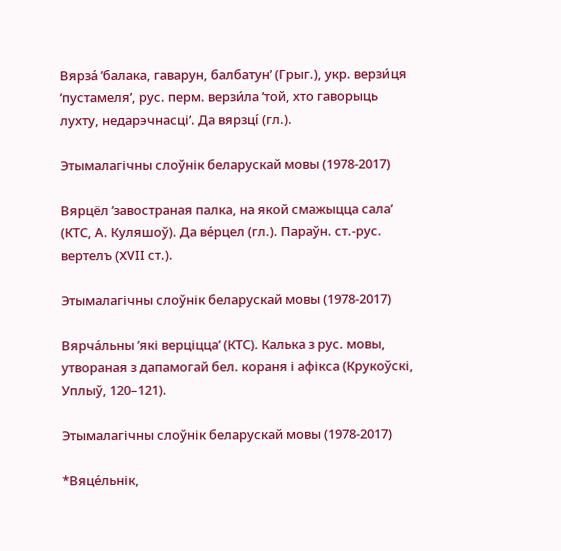Вярза́ ’балака, гаварун, балбатун’ (Грыг.), укр. верзи́ця ’пустамеля’, рус. перм. верзи́ла ’той, хто гаворыць лухту, недарэчнасці’. Да вярзці́ (гл.).

Этымалагічны слоўнік беларускай мовы (1978-2017)

Вярцёл ’завостраная палка, на якой смажыцца сала’ (КТС, А. Куляшоў). Да ве́рцел (гл.). Параўн. ст.-рус. вертелъ (XVII ст.).

Этымалагічны слоўнік беларускай мовы (1978-2017)

Вярча́льны ’які верціцца’ (КТС). Калька з рус. мовы, утвораная з дапамогай бел. кораня і афікса (Крукоўскі, Уплыў, 120–121).

Этымалагічны слоўнік беларускай мовы (1978-2017)

*Вяце́льнік,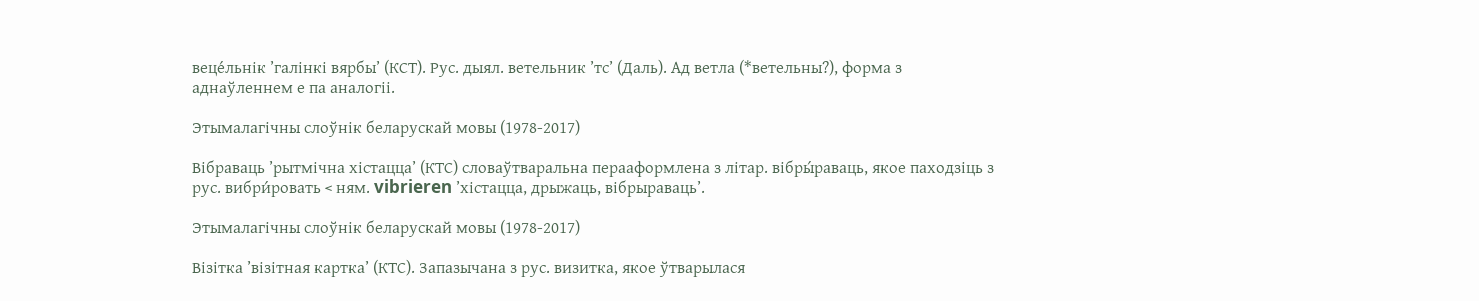веце́льнік ’галінкі вярбы’ (КСТ). Рус. дыял. ветельник ’тс’ (Даль). Ад ветла (*ветельны?), форма з аднаўленнем е па аналогіі.

Этымалагічны слоўнік беларускай мовы (1978-2017)

Вібраваць ’рытмічна хістацца’ (КТС) словаўтваральна перааформлена з літар. вібры́раваць, якое паходзіць з рус. вибри́ровать < ням. vibrieren ’хістацца, дрыжаць, вібрыраваць’.

Этымалагічны слоўнік беларускай мовы (1978-2017)

Візітка ’візітная картка’ (КТС). Запазычана з рус. визитка, якое ўтварылася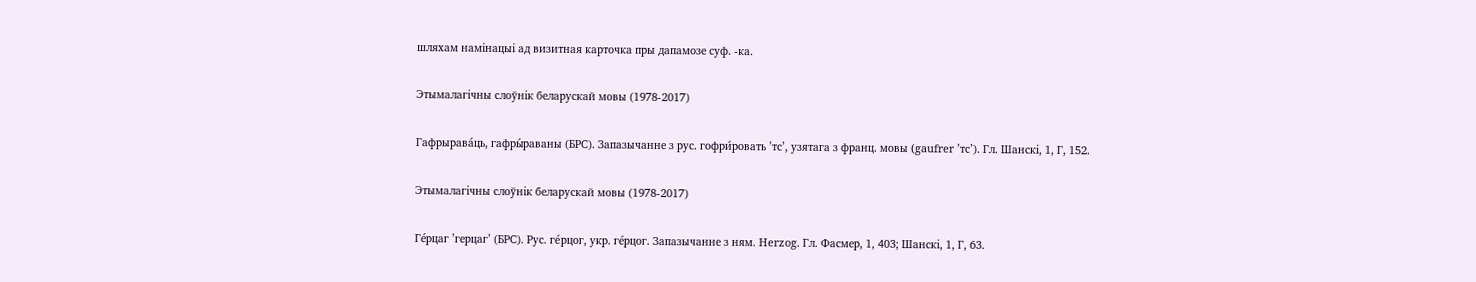шляхам намінацыі ад визитная карточка пры дапамозе суф. ‑ка.

Этымалагічны слоўнік беларускай мовы (1978-2017)

Гафрырава́ць, гафры́раваны (БРС). Запазычанне з рус. гофри́ровать ’тс’, узятага з франц. мовы (gaufrer ’тс’). Гл. Шанскі, 1, Г, 152.

Этымалагічны слоўнік беларускай мовы (1978-2017)

Ге́рцаг ’герцаг’ (БРС). Рус. ге́рцог, укр. ге́рцог. Запазычанне з ням. Herzog. Гл. Фасмер, 1, 403; Шанскі, 1, Г, 63.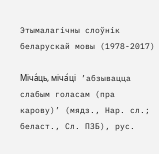Этымалагічны слоўнік беларускай мовы (1978-2017)

Міча́ць, міча́ці ’абзывацца слабым голасам (пра карову)’ (мядз., Нар. сл.; беласт., Сл. ПЗБ), рус.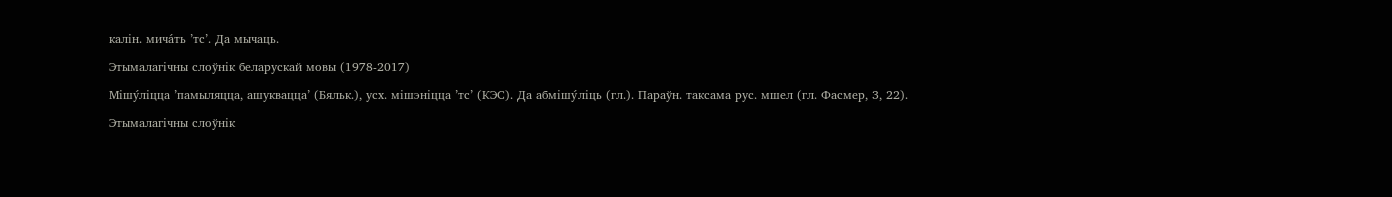калін. мича́ть ’тс’. Да мычаць.

Этымалагічны слоўнік беларускай мовы (1978-2017)

Мішу́ліцца ’памыляцца, ашуквацца’ (Бяльк.), усх. мішэніцца ’тс’ (КЭС). Да абмішу́ліць (гл.). Параўн. таксама рус. мшел (гл. Фасмер, 3, 22).

Этымалагічны слоўнік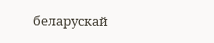беларускай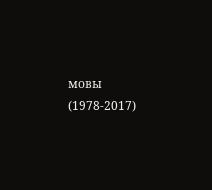мовы (1978-2017)